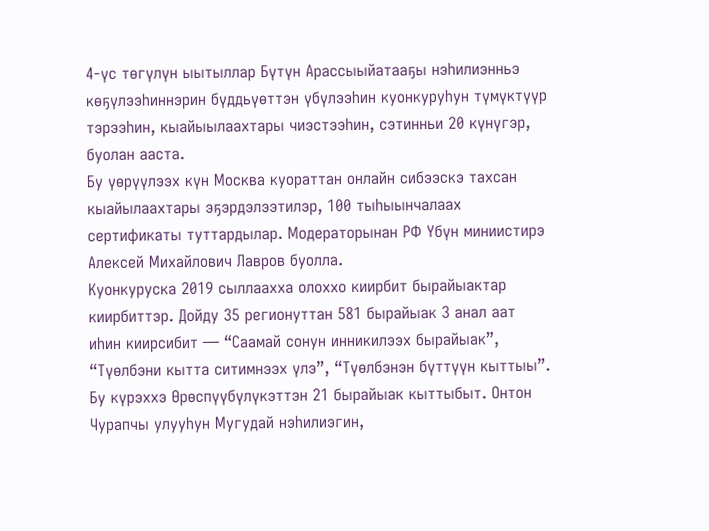4-үс төгүлүн ыытыллар Бүтүн Арассыыйатааҕы нэһилиэнньэ көҕүлээһиннэрин бүддьүөттэн үбүлээһин куонкуруһун түмүктүүр тэрээһин, кыайыылаахтары чиэстээһин, сэтинньи 20 күнүгэр, буолан ааста.
Бу үөрүүлээх күн Москва куораттан онлайн сибээскэ тахсан кыайылаахтары эҕэрдэлээтилэр, 100 тыһыынчалаах сертификаты туттардылар. Модераторынан РФ Үбүн миниистирэ Алексей Михайлович Лавров буолла.
Куонкуруска 2019 сыллаахха олоххо киирбит бырайыактар киирбиттэр. Дойду 35 регионуттан 581 бырайыак 3 анал аат иһин киирсибит — “Саамай сонун инникилээх бырайыак”, “Түөлбэни кытта ситимнээх үлэ”, “Түөлбэнэн бүттүүн кыттыы”.
Бу күрэххэ Өрөспүүбүлүкэттэн 21 бырайыак кыттыбыт. Онтон Чурапчы улууһун Мугудай нэһилиэгин,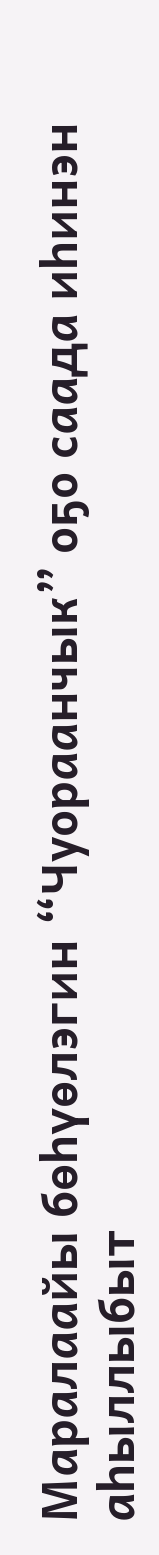Маралаайы бөһүөлэгин “Чуораанчык” оҕо саада иһинэн аһыллыбыт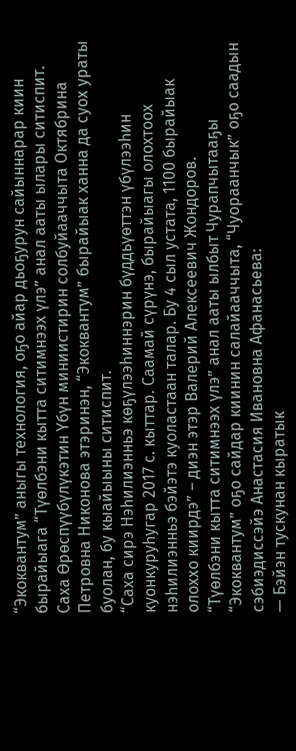“Экоквантум” аныгы технология, оҕо айар дьоҕурун сайыннарар киин бырайыага “Түөлбэни кытта ситимнээх үлэ” анал ааты ылары ситиспит. Саха Өрөспүүбүлүкэтин Үбүн миниистирин солбуйааччыта Октябрина Петровна Никонова этэринэн, “Экоквантум” бырайыак ханна да суох ураты буолан, бу кыайыыны ситиспит.
“Саха сирэ Нэһилиэнньэ көҕүлээһиннэрин бүддьүөттэн үбүлээһин куонкуруһугар 2017 с. кыттар. Саамай сүрүнэ, бырайыагы олохтоох нэһилиэнньэ бэйэтэ куоластаан талар. Бу 4 сыл устата, 1100 бырайыак олоххо киирдэ” – диэн этэр Валерий Алексеевич Жондоров.
“Түөлбэни кытта ситимнээх үлэ” анал ааты ылбыт Чурапчытааҕы “Экоквантум” оҕо сайдар киинин салайааччыта, “Чуораанчык” оҕо саадын сэбиэдиссэйэ Анастасия Ивановна Афанасьева:
— Бэйэн тускунан кыратык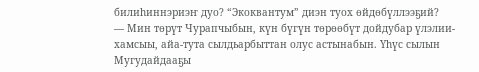билиһиннэриэҥ дуо? “Экоквантум” диэн туох өйдөбүллээҕий?
— Мин төрүт Чурапчыбын, күн бүгүн төрөөбүт дойдубар үлэлии-хамсыы, айа-тута сылдьарбыттан олус астынабын. Үһүс сылын Мугудайдааҕы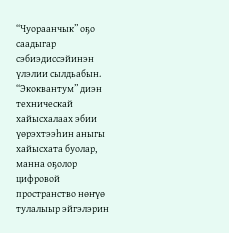“Чуораанчык” оҕо саадыгар сэбиэдиссэйинэн үлэлии сылдьабын. “Экоквантум” диэн техническай хайысхалаах эбии үөрэхтээһин аныгы хайысхата буолар, манна оҕолор цифровой пространство нөҥүө тулалыыр эйгэлэрин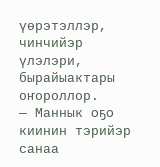үөрэтэллэр, чинчийэр үлэлэри, бырайыактары оҥороллор.
— Маннык оҕо киинин тэрийэр санаа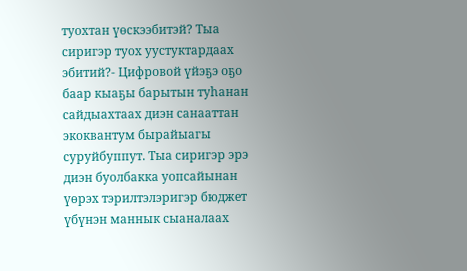туохтан үөскээбитэй? Тыа сиригэр туох уустуктардаах эбитий?- Цифровой үйэҕэ оҕо баар кыаҕы барытын туһанан сайдыахтаах диэн санааттан экоквантум бырайыагы суруйбуппут. Тыа сиригэр эрэ диэн буолбакка уопсайынан үөрэх тэрилтэлэригэр бюджет үбүнэн маннык сыаналаах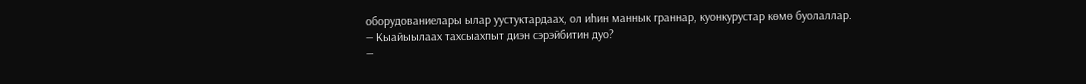оборудованиелары ылар уустуктардаах, ол иһин маннык граннар, куонкурустар көмө буолаллар.
— Кыайыылаах тахсыахпыт диэн сэрэйбитин дуо?
—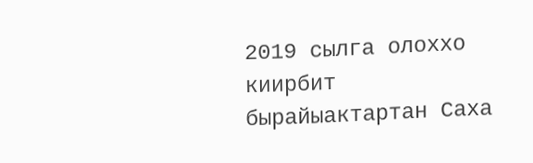2019 сылга олоххо киирбит бырайыактартан Саха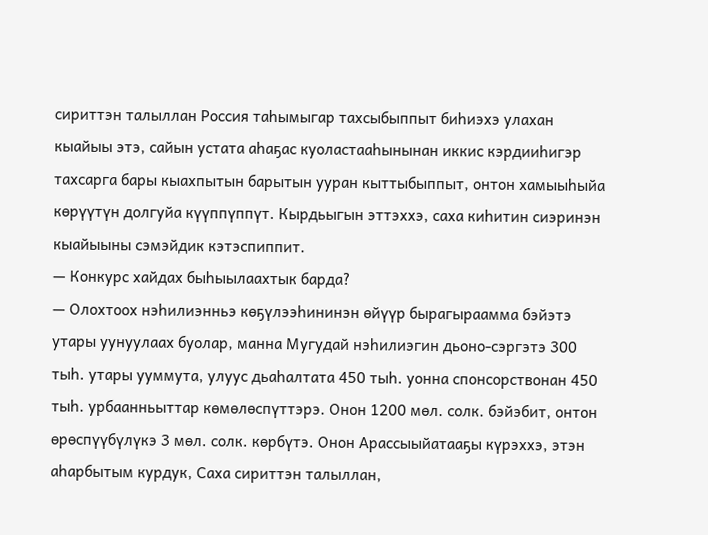сириттэн талыллан Россия таһымыгар тахсыбыппыт биһиэхэ улахан кыайыы этэ, сайын устата аһаҕас куоластааһынынан иккис кэрдииһигэр тахсарга бары кыахпытын барытын ууран кыттыбыппыт, онтон хамыыһыйа көрүүтүн долгуйа күүппүппүт. Кырдьыгын эттэххэ, саха киһитин сиэринэн кыайыыны сэмэйдик кэтэспиппит.
— Конкурс хайдах быһыылаахтык барда?
— Олохтоох нэһилиэнньэ көҕүлээһининэн өйүүр бырагыраамма бэйэтэ утары уунуулаах буолар, манна Мугудай нэһилиэгин дьоно-сэргэтэ 300 тыһ. утары ууммута, улуус дьаһалтата 450 тыһ. уонна спонсорствонан 450 тыһ. урбаанньыттар көмөлөспүттэрэ. Онон 1200 мөл. солк. бэйэбит, онтон өрөспүүбүлүкэ 3 мөл. солк. көрбүтэ. Онон Арассыыйатааҕы күрэххэ, этэн аһарбытым курдук, Саха сириттэн талыллан,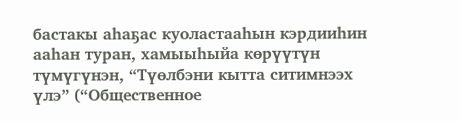бастакы аһаҕас куоластааһын кэрдииһин ааһан туран, хамыыһыйа көрүүтүн түмүгүнэн, “Түөлбэни кытта ситимнээх үлэ” (“Общественное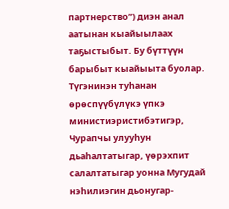партнерство”) диэн анал аатынан кыайыылаах таҕыстыбыт. Бу бүттүүн барыбыт кыайыыта буолар. Түгэнинэн туһанан өрөспүүбүлүкэ үпкэ министиэристибэтигэр, Чурапчы улууһун дьаһалтатыгар, үөрэхпит салалтатыгар уонна Мугудай нэһилиэгин дьонугар-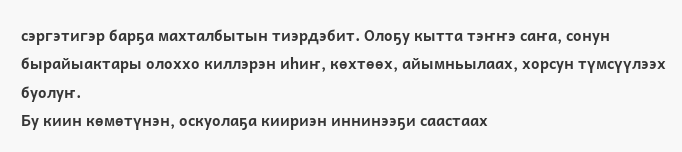сэргэтигэр барҕа махталбытын тиэрдэбит. Олоҕу кытта тэҥҥэ саҥа, сонун бырайыактары олоххо киллэрэн иһиҥ, көхтөөх, айымньылаах, хорсун түмсүүлээх буолуҥ.
Бу киин көмөтүнэн, оскуолаҕа киириэн иннинээҕи саастаах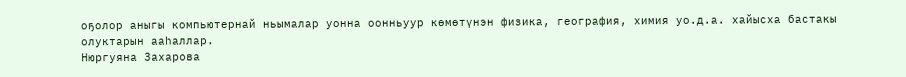оҕолор аныгы компьютернай ньымалар уонна оонньуур көмөтүнэн физика, география, химия уо.д.а. хайысха бастакы олуктарын ааһаллар.
Нюргуяна Захарова